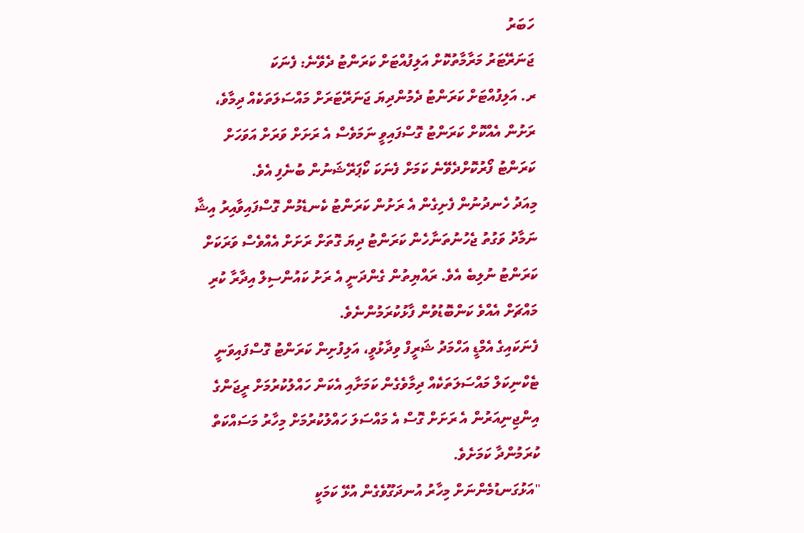ހަބަރު
ޖަނަރޭޓަރު މަރާމާތުކޮށް އަލިފުއްޓަށް ކަރަންޓު ދެވޭނެ: ފެނަކަ
ރ. އަލިފުއްޓަށް ކަރަންޓު ދެމުންދިޔަ ޖަނަރޭޓަރަށް މައްސަލަތަކެއް ދިމާވެ، ރަށުން އެއްކޮށް ކަރަންޓު ގޮސްފައިވީ ނަމަވެސް އެ ރަށަށް ވަރަށް އަވަހަށް ކަރަންޓު ފޯރުކޮށްދެވޭނެ ކަމަށް ފެނަކަ ކޯޕަރޭޝަނުން ބުނެފި އެވެ.
މިއަދު ހެނދުނުން ފެށިގެން އެ ރަށުން ކަރަންޓު ކެނޑެމުން ގޮސްފައިވާއިރު އިޝާ ނަމާދު ވަގުތު ޖެހުނުތަނާހެން ކަރަންޓު ދިޔަ ގޮތަށް ރަށަށް އެއްވެސް ވަރަކަށް ކަރަންޓު ނުލިބެ އެވެ. ރައްޔިތުން ގެންދަނީ އެ ރަށު ކައުންސިލް އިދާރާ ކުރި މައްޗަށް އެއްވެ ކަންބޮޑުވުން ފާޅުކުރަމުންނެވެ.
ފެނަކައިގެ އެމްޑީ އަހްމަދު ޝަރީފް ވިދާޅުވީ، އަލިފުށިން ކަރަންޓު ގޮސްފައިވަނީ ޓެކްނިކަލް މައްސަލަތަކެއް ދިމާވެގެން ކަމަށާއި އެކަން ހައްލުކުރުމަށް ރީޖަންގެ އިންޖިނިއަރުން އެ ރަށަށް ގޮސް އެ މައްސަލަ ހައްލުކުރުމަށް މިހާރު މަސައްކަތް ކުރަމުންދާ ކަމަށެވެ.
"އަޅުގަނޑުމެންނަށް މިހާރު އުނދަގޫވެގެން އުޅޭ ކަމަކީ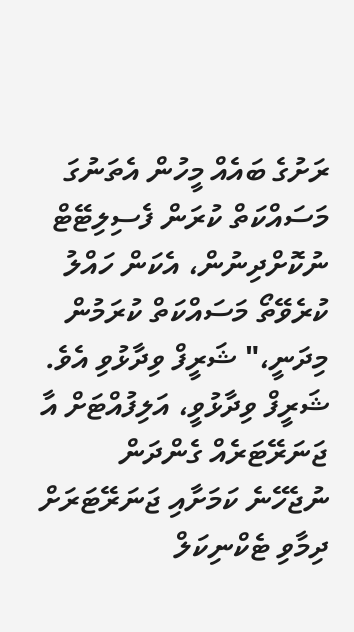ރަށުގެ ބައެއް މީހުން އެތަނުގަ މަސައްކަތް ކުރަން ފެސިލިޓޭޓް ނުކޮށްދިނުން، އެކަން ހައްލު ކުރެވޭތޯ މަސައްކަތް ކުރަމުން މިދަނީ،" ޝަރީފް ވިދާޅުވި އެވެ.
ޝަރީފް ވިދާޅުވީ، އަލިފުއްޓަށް އާ ޖަނަރޭޓަރެއް ގެންދަން ނުޖެހޭނެ ކަމަށާއި ޖަނަރޭޓަރަށް ދިމާވި ޓެކްނިކަލް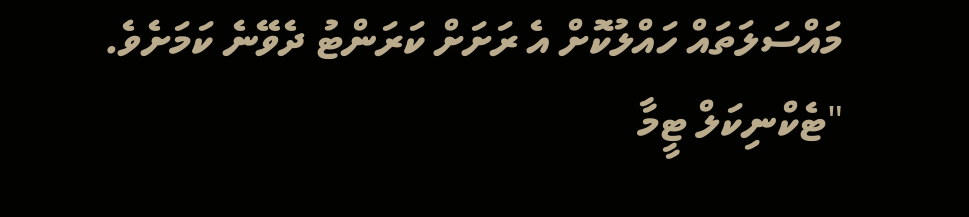މައްސަލަތައް ހައްލުކޮށް އެ ރަށަށް ކަރަންޓު ދެވޭނެ ކަމަށެވެ.
"ޓެކްނިކަލް ޓީމާ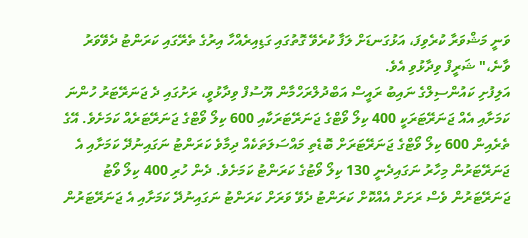ވަނީ މަޝްވަރާ ކުރެވިފަ، އަޅުގަނޑަށް ލަފާ ކުރެވޭ ގޮތުގައި ގަޑިއިރެއްހާ އިރުގެ ތެރޭގައި ކަރަންޓު ދެވޭވަރު ވާނެ،" ޝަރީފް ވިދާޅުވި އެވެ.
އަލިފުށި ކައުންސިލްގެ ނައިބު ރައީސް އަބްދުލްރަހްމާން ޔޫސުފް ވިދާޅުވީ، ރަށުގައި ދެ ޖަނަރޭޓަރު ހުންނަ ކަމަށާއި އެއް ޖަނަރޭޓަރަކީ 400 ކިލޯ ވޯޓްގެ ޖަނަރޭޓަރަކާއި 600 ކިލޯ ވޯޓްގެ ޖަނަރޭޓަރެއް ކަމަށެވެ. އޭގެ ތެރެއިން 600 ކިލޯ ވޯޓްގެ ޖަނަރޭޓަރަށް ބޮޑެތި މައްސަލަތަކެއް ދިމާވެ ކަރަންޓު ނަގައިނުދޭ ކަމަށާއި އެ ޖަނަރޭޓަރުން މިހާރު ނަގައިދެނީ 130 ކިލޯ ވޯޓުގެ ކަރަންޓު ކަމަށެވެ. ދެން ހުރި 400 ކިލޯ ވޯޓު ޖަނަރޭޓަރުން ވެސް ރަށަށް އެއްކޮށް ކަރަންޓު ދެވޭ ވަރަށް ކަރަންޓު ނަގައިނުދޭ ކަމަށާއި އެ ޖަނަރޭޓަރުން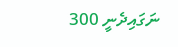ނަގައިދެނީ 300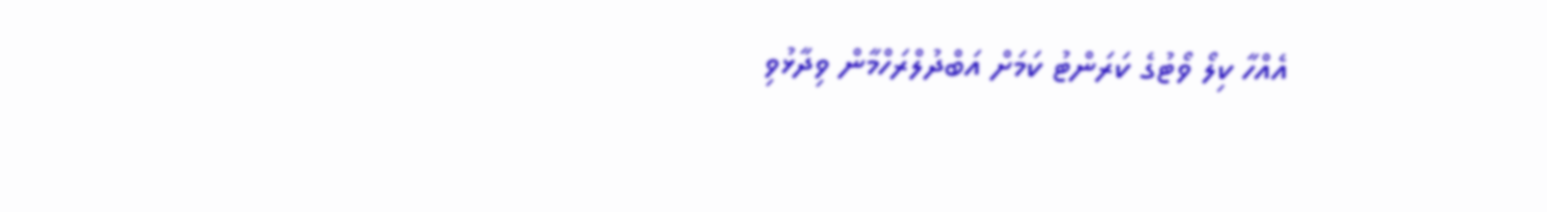އެއްހާ ކިލޯ ވޯޓުގެ ކަރަންޓު ކަމަށް އަބްދުލްރަހްމާން ވިދާޅުވި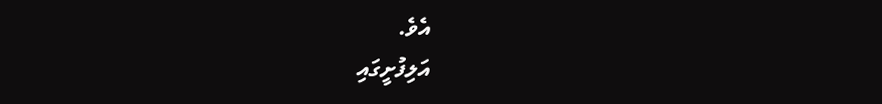އެވެ.
އަލިފުށީގައި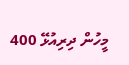މީހުން ދިރިއުޅޭ 400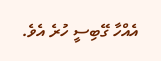އެއްހާ ގޭބިސީ ހުރެ އެވެ.